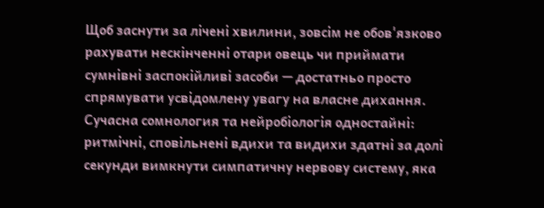Щоб заснути за лічені хвилини, зовсім не обов'язково рахувати нескінченні отари овець чи приймати сумнівні заспокійливі засоби — достатньо просто спрямувати усвідомлену увагу на власне дихання. Сучасна сомнология та нейробіологія одностайні: ритмічні, сповільнені вдихи та видихи здатні за долі секунди вимкнути симпатичну нервову систему, яка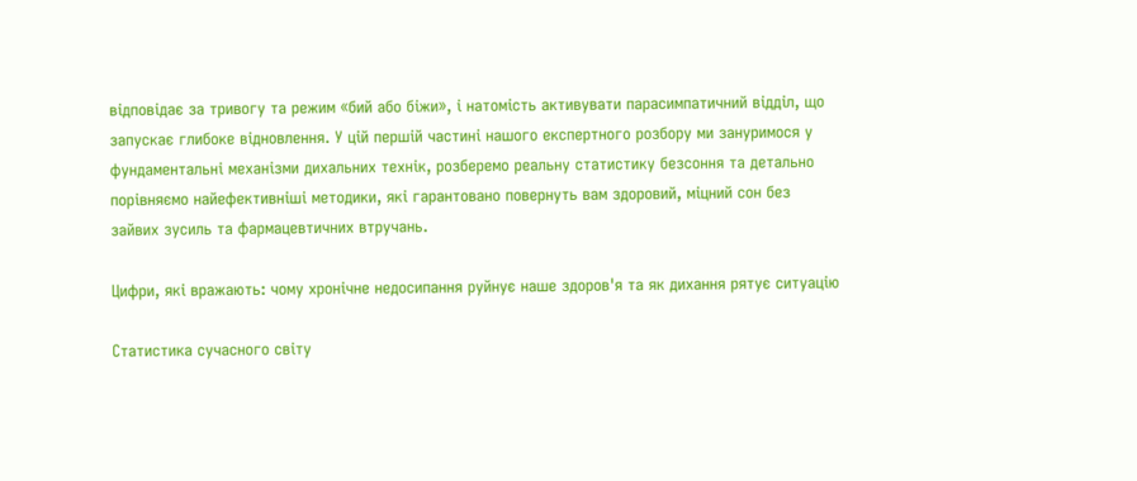відповідає за тривогу та режим «бий або біжи», і натомість активувати парасимпатичний відділ, що запускає глибоке відновлення. У цій першій частині нашого експертного розбору ми зануримося у фундаментальні механізми дихальних технік, розберемо реальну статистику безсоння та детально порівняємо найефективніші методики, які гарантовано повернуть вам здоровий, міцний сон без зайвих зусиль та фармацевтичних втручань.

Цифри, які вражають: чому хронічне недосипання руйнує наше здоров'я та як дихання рятує ситуацію

Статистика сучасного світу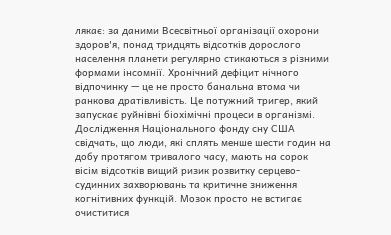лякає: за даними Всесвітньої організації охорони здоров'я, понад тридцять відсотків дорослого населення планети регулярно стикаються з різними формами інсомнії. Хронічний дефіцит нічного відпочинку — це не просто банальна втома чи ранкова дратівливість. Це потужний тригер, який запускає руйнівні біохімічні процеси в організмі. Дослідження Національного фонду сну США свідчать, що люди, які сплять менше шести годин на добу протягом тривалого часу, мають на сорок вісім відсотків вищий ризик розвитку серцево-судинних захворювань та критичне зниження когнітивних функцій. Мозок просто не встигає очиститися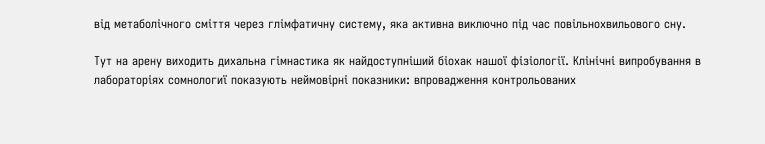від метаболічного сміття через глімфатичну систему, яка активна виключно під час повільнохвильового сну.

Тут на арену виходить дихальна гімнастика як найдоступніший біохак нашої фізіології. Клінічні випробування в лабораторіях сомнологиї показують неймовірні показники: впровадження контрольованих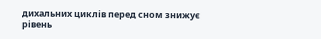дихальних циклів перед сном знижує рівень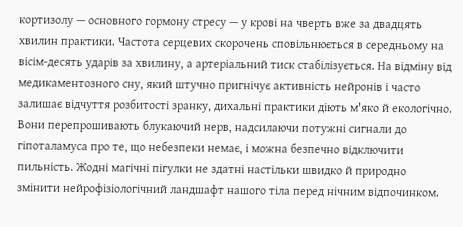кортизолу — основного гормону стресу — у крові на чверть вже за двадцять хвилин практики. Частота серцевих скорочень сповільнюється в середньому на вісім-десять ударів за хвилину, а артеріальний тиск стабілізується. На відміну від медикаментозного сну, який штучно пригнічує активність нейронів і часто залишає відчуття розбитості зранку, дихальні практики діють м'яко й екологічно. Вони перепрошивають блукаючий нерв, надсилаючи потужні сигнали до гіпоталамуса про те, що небезпеки немає, і можна безпечно відключити пильність. Жодні магічні пігулки не здатні настільки швидко й природно змінити нейрофізіологічний ландшафт нашого тіла перед нічним відпочинком.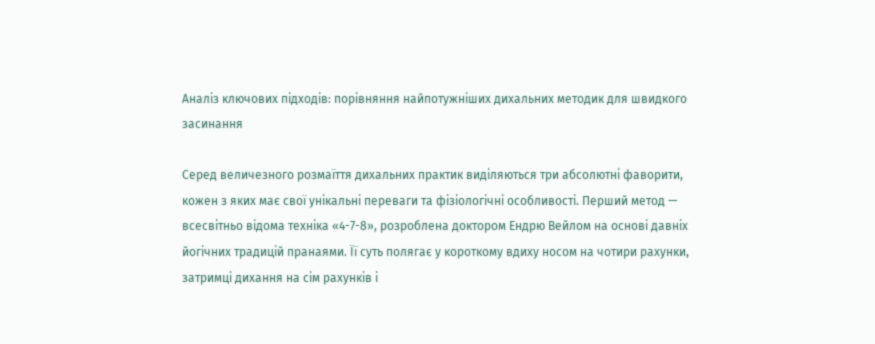Аналіз ключових підходів: порівняння найпотужніших дихальних методик для швидкого засинання

Серед величезного розмаїття дихальних практик виділяються три абсолютні фаворити, кожен з яких має свої унікальні переваги та фізіологічні особливості. Перший метод — всесвітньо відома техніка «4-7-8», розроблена доктором Ендрю Вейлом на основі давніх йогічних традицій пранаями. Її суть полягає у короткому вдиху носом на чотири рахунки, затримці дихання на сім рахунків і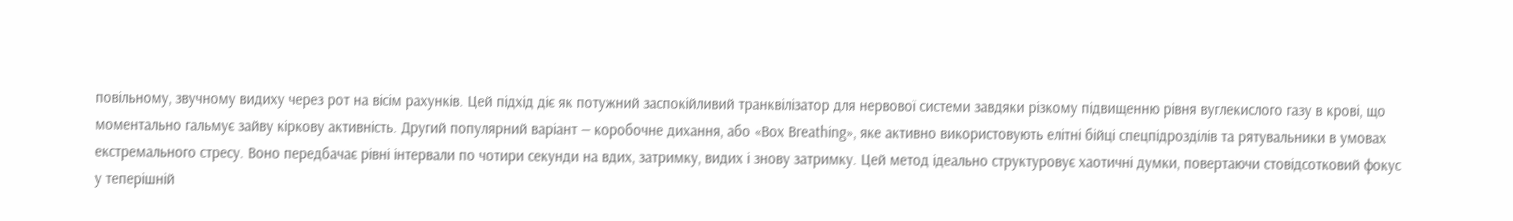повільному, звучному видиху через рот на вісім рахунків. Цей підхід діє як потужний заспокійливий транквілізатор для нервової системи завдяки різкому підвищенню рівня вуглекислого газу в крові, що моментально гальмує зайву кіркову активність. Другий популярний варіант — коробочне дихання, або «Box Breathing», яке активно використовують елітні бійці спецпідрозділів та рятувальники в умовах екстремального стресу. Воно передбачає рівні інтервали по чотири секунди на вдих, затримку, видих і знову затримку. Цей метод ідеально структуровує хаотичні думки, повертаючи стовідсотковий фокус у теперішній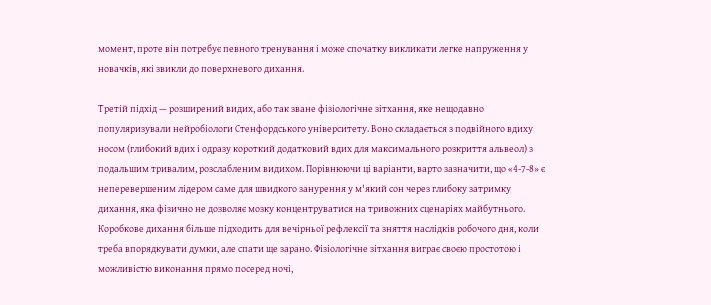момент, проте він потребує певного тренування і може спочатку викликати легке напруження у новачків, які звикли до поверхневого дихання.

Третій підхід — розширений видих, або так зване фізіологічне зітхання, яке нещодавно популяризували нейробіологи Стенфордського університету. Воно складається з подвійного вдиху носом (глибокий вдих і одразу короткий додатковий вдих для максимального розкриття альвеол) з подальшим тривалим, розслабленим видихом. Порівнюючи ці варіанти, варто зазначити, що «4-7-8» є неперевершеним лідером саме для швидкого занурення у м'який сон через глибоку затримку дихання, яка фізично не дозволяє мозку концентруватися на тривожних сценаріях майбутнього. Коробкове дихання більше підходить для вечірньої рефлексії та зняття наслідків робочого дня, коли треба впорядкувати думки, але спати ще зарано. Фізіологічне зітхання виграє своєю простотою і можливістю виконання прямо посеред ночі,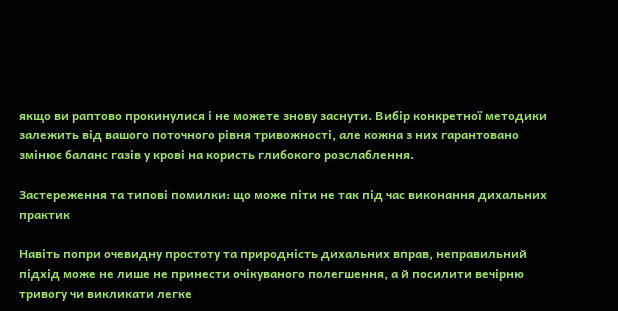якщо ви раптово прокинулися і не можете знову заснути. Вибір конкретної методики залежить від вашого поточного рівня тривожності, але кожна з них гарантовано змінює баланс газів у крові на користь глибокого розслаблення.

Застереження та типові помилки: що може піти не так під час виконання дихальних практик

Навіть попри очевидну простоту та природність дихальних вправ, неправильний підхід може не лише не принести очікуваного полегшення, а й посилити вечірню тривогу чи викликати легке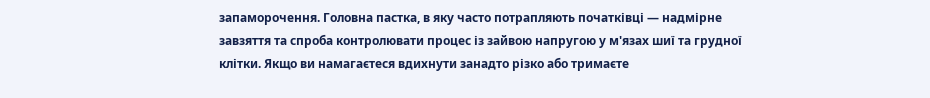запаморочення. Головна пастка, в яку часто потрапляють початківці — надмірне завзяття та спроба контролювати процес із зайвою напругою у м'язах шиї та грудної клітки. Якщо ви намагаєтеся вдихнути занадто різко або тримаєте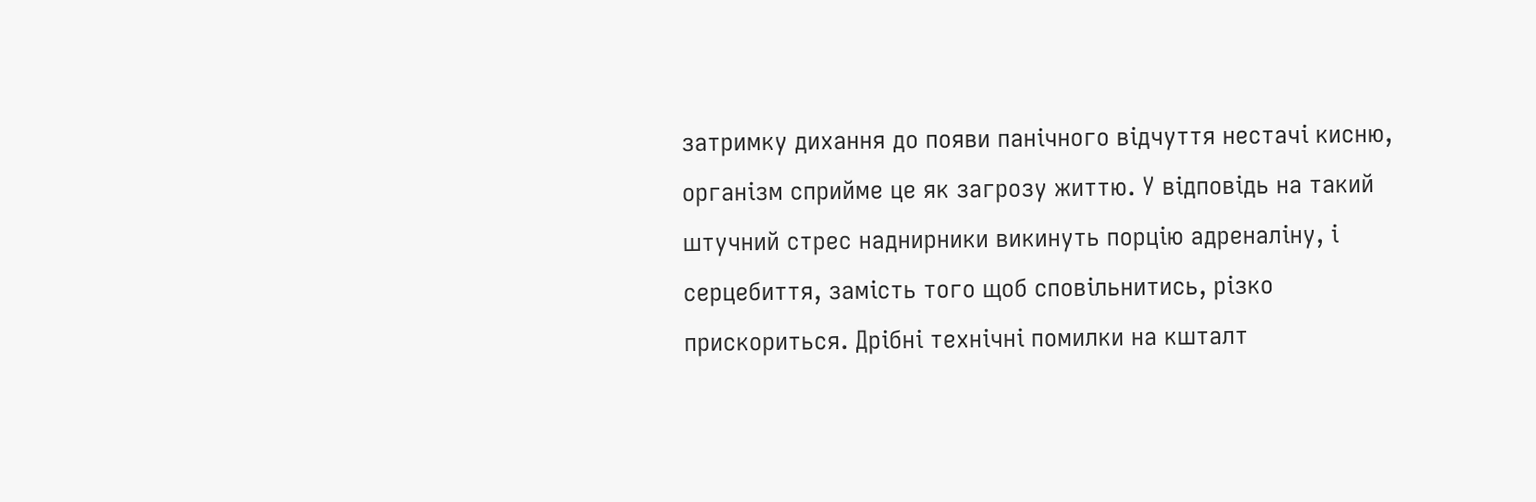затримку дихання до появи панічного відчуття нестачі кисню, організм сприйме це як загрозу життю. У відповідь на такий штучний стрес наднирники викинуть порцію адреналіну, і серцебиття, замість того щоб сповільнитись, різко прискориться. Дрібні технічні помилки на кшталт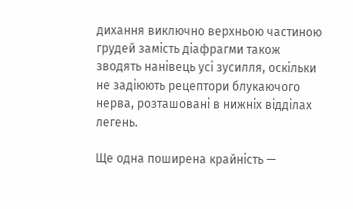дихання виключно верхньою частиною грудей замість діафрагми також зводять нанівець усі зусилля, оскільки не задіюють рецептори блукаючого нерва, розташовані в нижніх відділах легень.

Ще одна поширена крайність —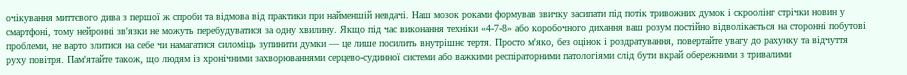очікування миттєвого дива з першої ж спроби та відмова від практики при найменшій невдачі. Наш мозок роками формував звичку засипати під потік тривожних думок і скроолінг стрічки новин у смартфоні, тому нейронні зв'язки не можуть перебудуватися за одну хвилину. Якщо під час виконання техніки «4-7-8» або коробочного дихання ваш розум постійно відволікається на сторонні побутові проблеми, не варто злитися на себе чи намагатися силоміць зупинити думки — це лише посилить внутрішнє тертя. Просто м'яко, без оцінок і роздратування, повертайте увагу до рахунку та відчуття руху повітря. Пам'ятайте також, що людям із хронічними захворюваннями серцево-судинної системи або важкими респіраторними патологіями слід бути вкрай обережними з тривалими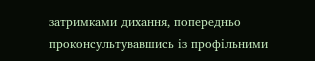затримками дихання, попередньо проконсультувавшись із профільними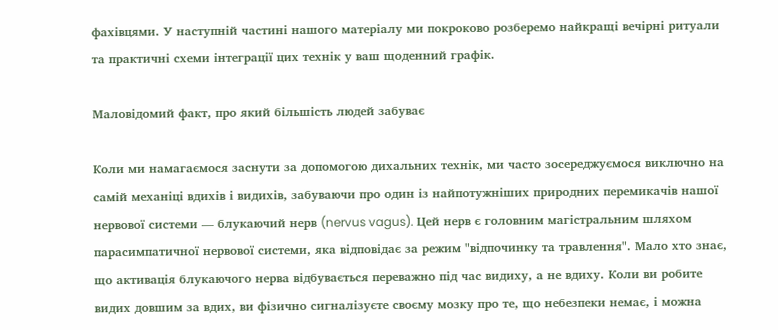фахівцями. У наступній частині нашого матеріалу ми покроково розберемо найкращі вечірні ритуали та практичні схеми інтеграції цих технік у ваш щоденний графік.

Маловідомий факт, про який більшість людей забуває

Коли ми намагаємося заснути за допомогою дихальних технік, ми часто зосереджуємося виключно на самій механіці вдихів і видихів, забуваючи про один із найпотужніших природних перемикачів нашої нервової системи — блукаючий нерв (nervus vagus). Цей нерв є головним магістральним шляхом парасимпатичної нервової системи, яка відповідає за режим "відпочинку та травлення". Мало хто знає, що активація блукаючого нерва відбувається переважно під час видиху, а не вдиху. Коли ви робите видих довшим за вдих, ви фізично сигналізуєте своєму мозку про те, що небезпеки немає, і можна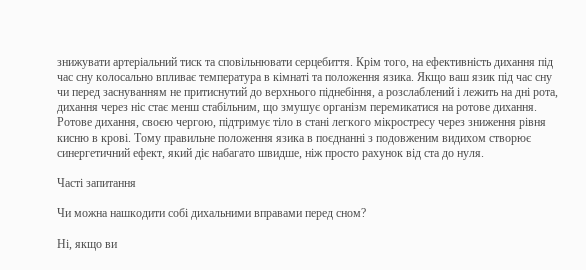знижувати артеріальний тиск та сповільнювати серцебиття. Крім того, на ефективність дихання під час сну колосально впливає температура в кімнаті та положення язика. Якщо ваш язик під час сну чи перед заснуванням не притиснутий до верхнього піднебіння, а розслаблений і лежить на дні рота, дихання через ніс стає менш стабільним, що змушує організм перемикатися на ротове дихання. Ротове дихання, своєю чергою, підтримує тіло в стані легкого мікростресу через зниження рівня кисню в крові. Тому правильне положення язика в поєднанні з подовженим видихом створює синергетичний ефект, який діє набагато швидше, ніж просто рахунок від ста до нуля.

Часті запитання

Чи можна нашкодити собі дихальними вправами перед сном?

Ні, якщо ви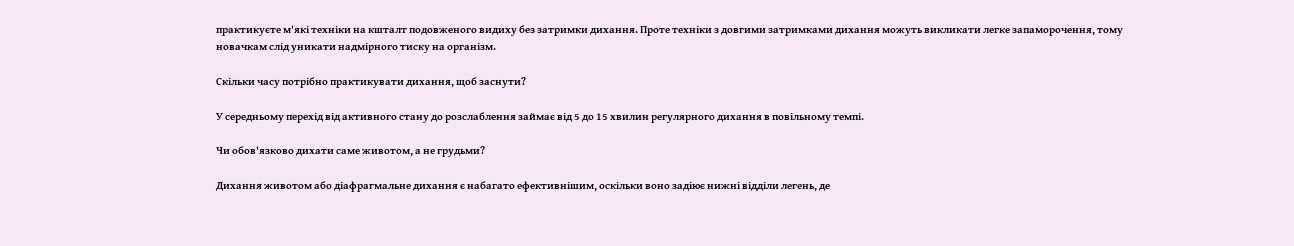практикуєте м'які техніки на кшталт подовженого видиху без затримки дихання. Проте техніки з довгими затримками дихання можуть викликати легке запаморочення, тому новачкам слід уникати надмірного тиску на організм.

Скільки часу потрібно практикувати дихання, щоб заснути?

У середньому перехід від активного стану до розслаблення займає від 5 до 15 хвилин регулярного дихання в повільному темпі.

Чи обов'язково дихати саме животом, а не грудьми?

Дихання животом або діафрагмальне дихання є набагато ефективнішим, оскільки воно задіює нижні відділи легень, де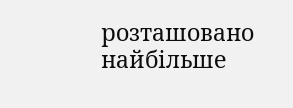розташовано найбільше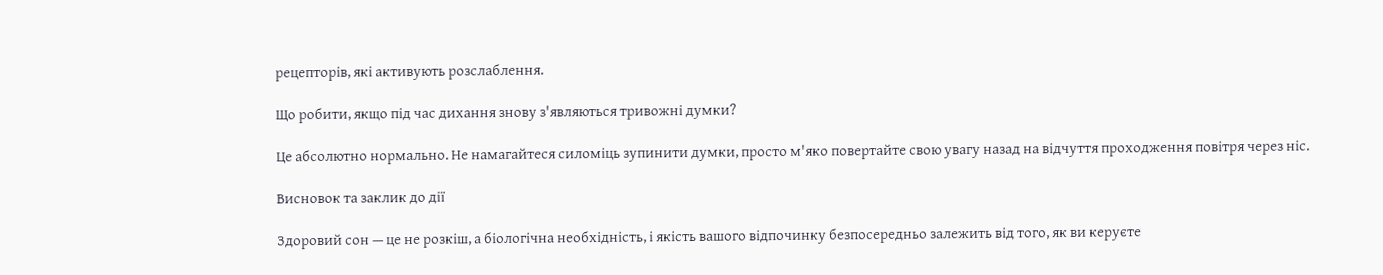рецепторів, які активують розслаблення.

Що робити, якщо під час дихання знову з'являються тривожні думки?

Це абсолютно нормально. Не намагайтеся силоміць зупинити думки, просто м'яко повертайте свою увагу назад на відчуття проходження повітря через ніс.

Висновок та заклик до дії

Здоровий сон — це не розкіш, а біологічна необхідність, і якість вашого відпочинку безпосередньо залежить від того, як ви керуєте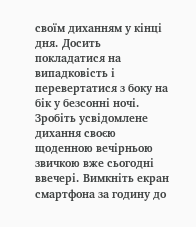своїм диханням у кінці дня. Досить покладатися на випадковість і перевертатися з боку на бік у безсонні ночі. Зробіть усвідомлене дихання своєю щоденною вечірньою звичкою вже сьогодні ввечері. Вимкніть екран смартфона за годину до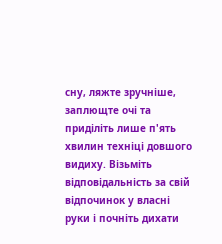сну, ляжте зручніше, заплющте очі та приділіть лише п'ять хвилин техніці довшого видиху. Візьміть відповідальність за свій відпочинок у власні руки і почніть дихати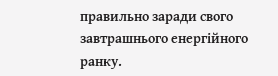правильно заради свого завтрашнього енергійного ранку.